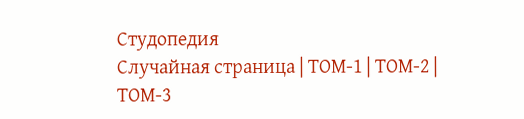Студопедия
Случайная страница | ТОМ-1 | ТОМ-2 | ТОМ-3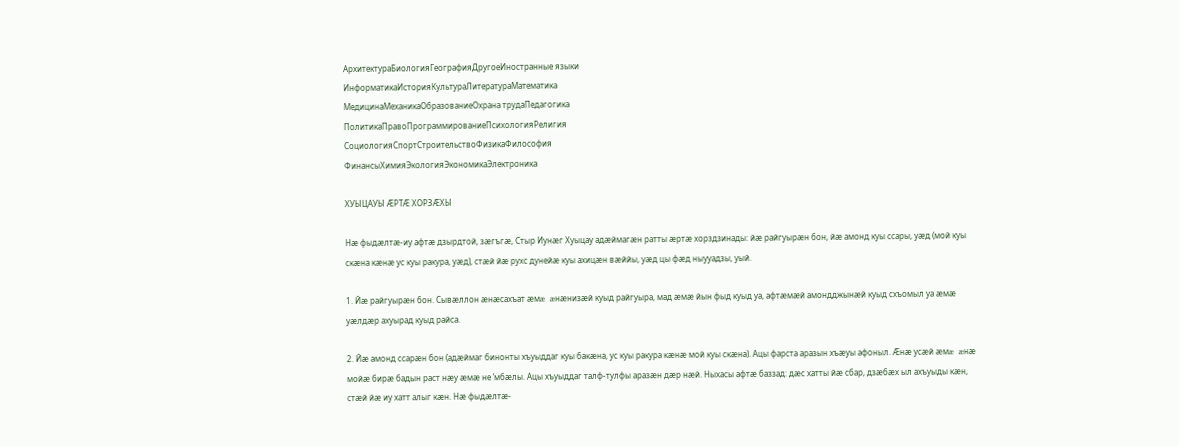АрхитектураБиологияГеографияДругоеИностранные языки
ИнформатикаИсторияКультураЛитератураМатематика
МедицинаМеханикаОбразованиеОхрана трудаПедагогика
ПолитикаПравоПрограммированиеПсихологияРелигия
СоциологияСпортСтроительствоФизикаФилософия
ФинансыХимияЭкологияЭкономикаЭлектроника

ХУЫЦАУЫ ÆРТÆ ХОРЗÆХЫ

Нæ фыдæлтæ-иу афтæ дзырдтой, зæгъгæ, Стыр Иунæг Хуыцау адæймагæн ратты æртæ хорздзинады: йæ райгуырæн бон, йæ амонд куы ссары, уæд (мой куы скæна кæнæ ус куы ракура, уæд), стæй йæ рухс дунейæ куы ахицæн вæййы, уæд цы фæд ныууадзы, уый.

1. Йæ райгуырæн бон. Сывæллон æнæсахъат æмæ æнæнизæй куыд райгуыра, мад æмæ йын фыд куыд уа, афтæмæй амондджынæй куыд схъомыл уа æмæ уæлдæр ахуырад куыд райса.

2. Йæ амонд ссарæн бон (адæймаг бинонты хъуыддаг куы бакæна, ус куы ракура кæнæ мой куы скæна). Ацы фарста аразын хъæуы афоныл. Æнæ усæй æмæ æнæ мойæ бирæ бадын раст нæу æмæ не ’мбæлы. Ацы хъуыддаг талф-тулфы аразæн дæр нæй. Ныхасы афтæ баззад: дæс хатты йæ сбар, дзæбæх ыл ахъуыды кæн, стæй йæ иу хатт алыг кæн. Нæ фыдæлтæ-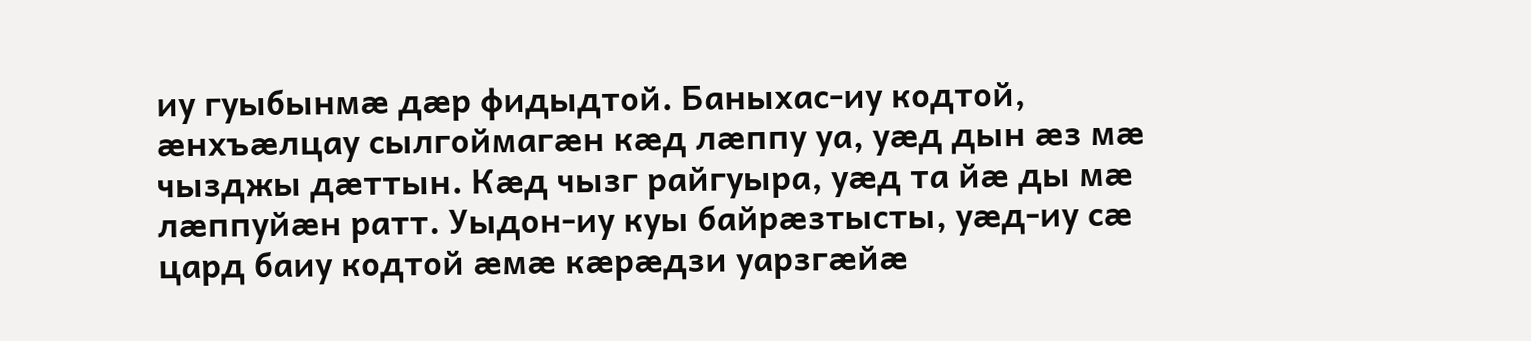иу гуыбынмæ дæр фидыдтой. Баныхас-иу кодтой, æнхъæлцау сылгоймагæн кæд лæппу уа, уæд дын æз мæ чызджы дæттын. Кæд чызг райгуыра, уæд та йæ ды мæ лæппуйæн ратт. Уыдон-иу куы байрæзтысты, уæд-иу сæ цард баиу кодтой æмæ кæрæдзи уарзгæйæ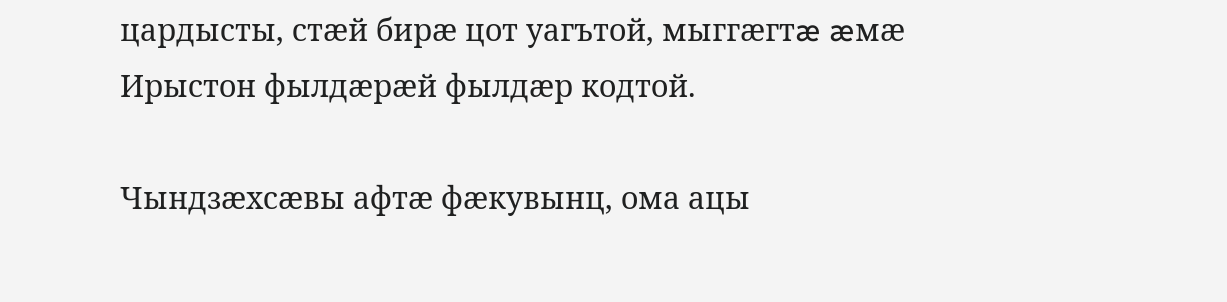цардысты, стæй бирæ цот уагътой, мыггæгтæ æмæ Ирыстон фылдæрæй фылдæр кодтой.

Чындзæхсæвы афтæ фæкувынц, ома ацы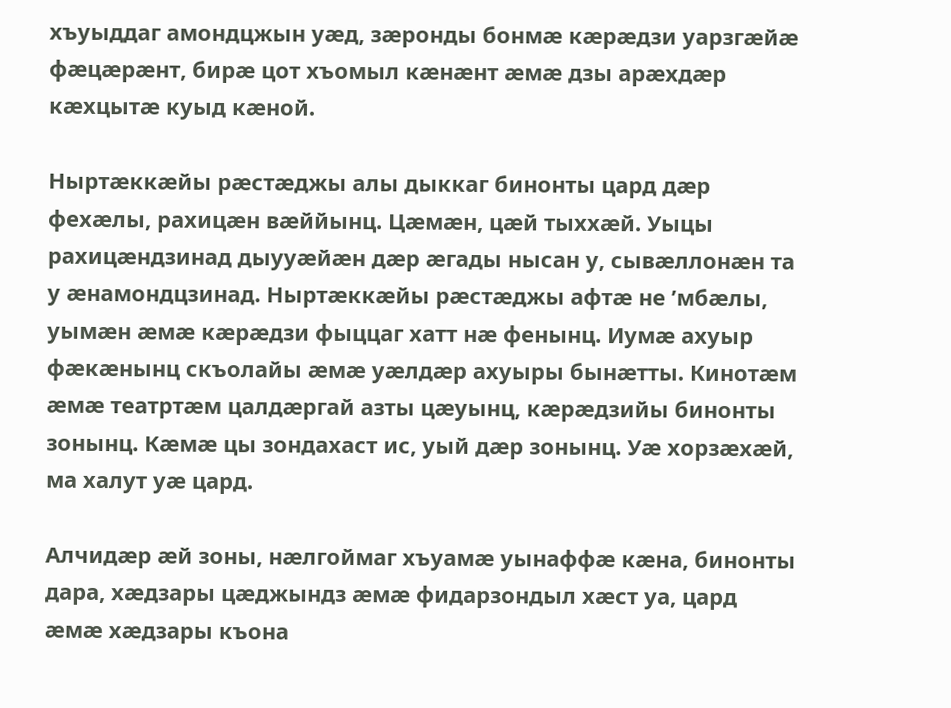хъуыддаг амондцжын уæд, зæронды бонмæ кæрæдзи уарзгæйæ фæцæрæнт, бирæ цот хъомыл кæнæнт æмæ дзы арæхдæр кæхцытæ куыд кæной.

Ныртæккæйы рæстæджы алы дыккаг бинонты цард дæр фехæлы, рахицæн вæййынц. Цæмæн, цæй тыххæй. Уыцы рахицæндзинад дыууæйæн дæр æгады нысан у, сывæллонæн та у æнамондцзинад. Ныртæккæйы рæстæджы афтæ не ’мбæлы, уымæн æмæ кæрæдзи фыццаг хатт нæ фенынц. Иумæ ахуыр фæкæнынц скъолайы æмæ уæлдæр ахуыры бынæтты. Кинотæм æмæ театртæм цалдæргай азты цæуынц, кæрæдзийы бинонты зонынц. Кæмæ цы зондахаст ис, уый дæр зонынц. Уæ хорзæхæй, ма халут уæ цард.

Алчидæр æй зоны, нæлгоймаг хъуамæ уынаффæ кæна, бинонты дара, хæдзары цæджындз æмæ фидарзондыл хæст уа, цард æмæ хæдзары къона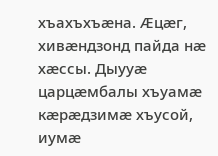хъахъхъæна. Æцæг, хивæндзонд пайда нæ хæссы. Дыууæ царцæмбалы хъуамæ кæрæдзимæ хъусой, иумæ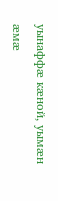уынаффæ кæной, уымæн æмæ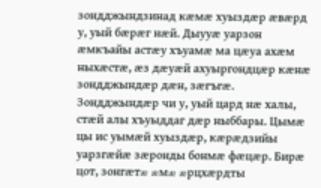зондджындзинад кæмæ хуыздæр æвæрд у, уый бæрæг нæй. Дыууæ уарзон æмкъайы астæу хъуамæ ма цæуа ахæм ныхæстæ, æз дæуæй ахуыргондцæр кæнæ зондджындæр дæн, зæгъгæ. Зондджындæр чи у, уый цард нæ халы, стæй алы хъуыддаг дæр ныббары. Цымæ цы ис уымæй хуыздæр, кæрæдзийы уарзгæйæ зæронды бонмæ фæцæр. Бирæ цот, зонгæтæ æмæ æрцхæрдты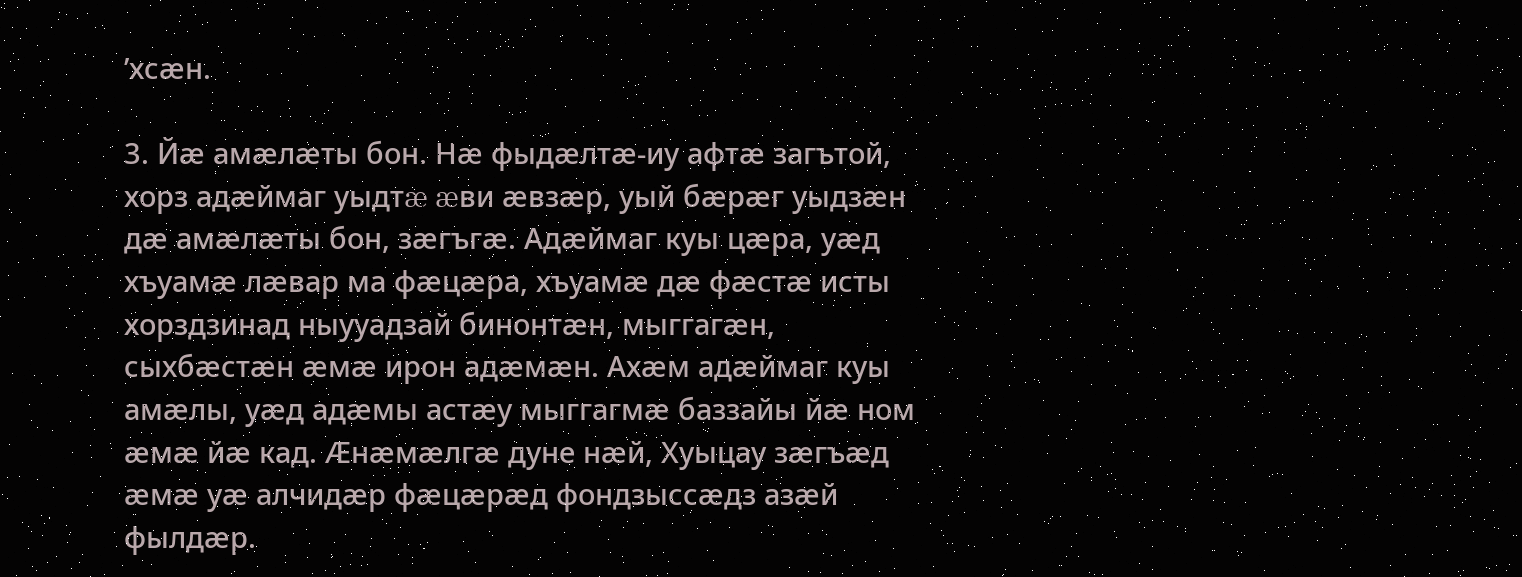’хсæн.

3. Йæ амæлæты бон. Нæ фыдæлтæ-иу афтæ загътой, хорз адæймаг уыдтæ æви æвзæр, уый бæрæг уыдзæн дæ амæлæты бон, зæгъгæ. Адæймаг куы цæра, уæд хъуамæ лæвар ма фæцæра, хъуамæ дæ фæстæ исты хорздзинад ныууадзай бинонтæн, мыггагæн, сыхбæстæн æмæ ирон адæмæн. Ахæм адæймаг куы амæлы, уæд адæмы астæу мыггагмæ баззайы йæ ном æмæ йæ кад. Æнæмæлгæ дуне нæй, Хуыцау зæгъæд æмæ уæ алчидæр фæцæрæд фондзыссæдз азæй фылдæр.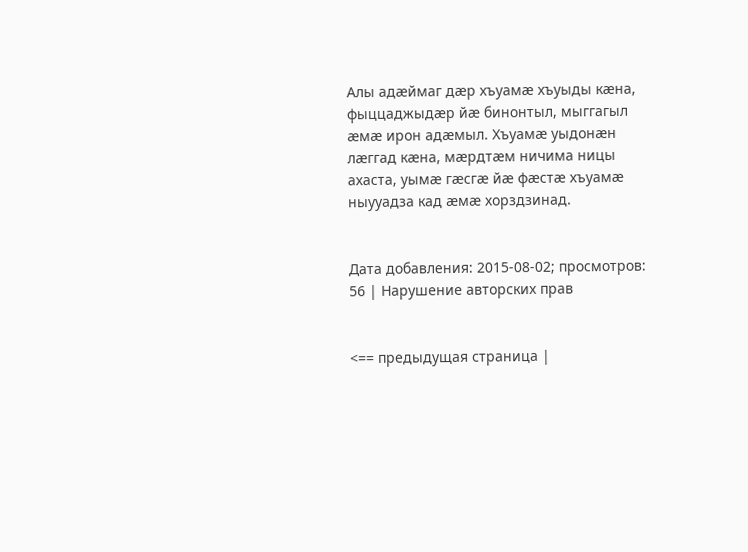Алы адæймаг дæр хъуамæ хъуыды кæна, фыццаджыдæр йæ бинонтыл, мыггагыл æмæ ирон адæмыл. Хъуамæ уыдонæн лæггад кæна, мæрдтæм ничима ницы ахаста, уымæ гæсгæ йæ фæстæ хъуамæ ныууадза кад æмæ хорздзинад.


Дата добавления: 2015-08-02; просмотров: 56 | Нарушение авторских прав


<== предыдущая страница |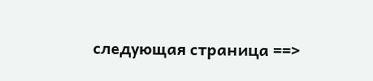следующая страница ==>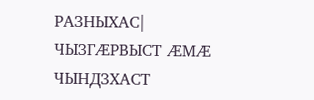РАЗНЫХАС| ЧЫЗГÆРВЫСТ ÆМÆ ЧЫНДЗХАСТ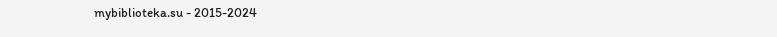mybiblioteka.su - 2015-2024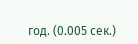год. (0.005 сек.)